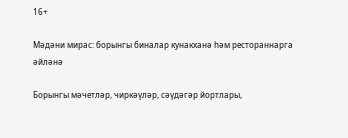16+

Мәдәни мирас: борынгы биналар кунакханә һәм рестораннарга әйләнә

Борынгы мәчетләр, чиркәүләр, сәүдәгәр йортлары,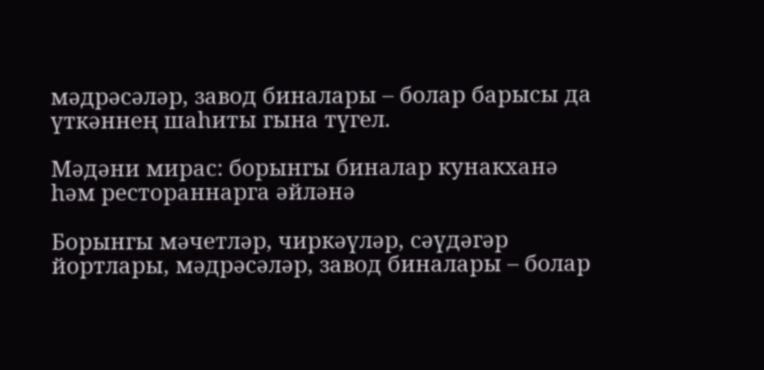мәдрәсәләр, завод биналары – болар барысы да үткәннең шаһиты гына түгел.

Мәдәни мирас: борынгы биналар кунакханә һәм рестораннарга әйләнә

Борынгы мәчетләр, чиркәүләр, сәүдәгәр йортлары, мәдрәсәләр, завод биналары – болар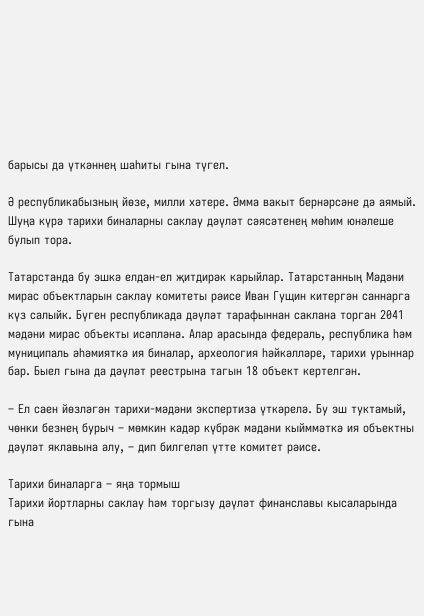барысы да үткәннең шаһиты гына түгел.

Ә республикабызның йөзе, милли хәтере. Әмма вакыт бернәрсәне дә аямый. Шуңа күрә тарихи биналарны саклау дәүләт сәясәтенең мөһим юнәлеше булып тора.

Татарстанда бу эшкә елдан-ел җитдирәк карыйлар. Татарстанның Мәдәни мирас объектларын саклау комитеты рәисе Иван Гущин китергән саннарга күз салыйк. Бүген республикада дәүләт тарафыннан саклана торган 2041 мәдәни мирас объекты исәпләнә. Алар арасында федераль, республика һәм муниципаль әһәмияткә ия биналар, археология һәйкәлләре, тарихи урыннар бар. Быел гына да дәүләт реестрына тагын 18 объект кертелгән.

– Ел саен йөзләгән тарихи-мәдәни экспертиза үткәрелә. Бу эш туктамый, чөнки безнең бурыч – мөмкин кадәр күбрәк мәдәни кыйммәткә ия объектны дәүләт яклавына алу, – дип билгеләп үтте комитет рәисе.

Тарихи биналарга – яңа тормыш
Тарихи йортларны саклау һәм торгызу дәүләт финанславы кысаларында гына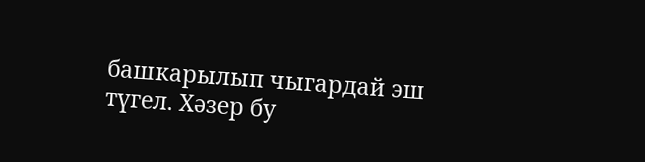башкарылып чыгардай эш түгел. Хәзер бу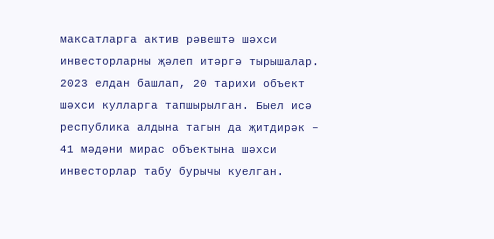максатларга актив рәвештә шәхси инвесторларны җәлеп итәргә тырышалар. 2023 елдан башлап, 20 тарихи объект шәхси кулларга тапшырылган. Быел исә республика алдына тагын да җитдирәк – 41 мәдәни мирас объектына шәхси инвесторлар табу бурычы куелган.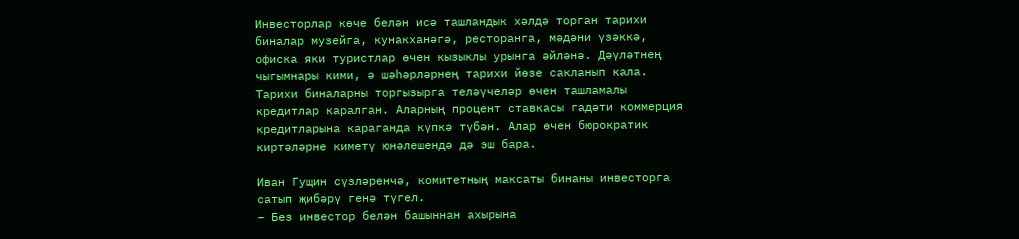Инвесторлар көче белән исә ташландык хәлдә торган тарихи биналар музейга, кунакханәгә, ресторанга, мәдәни үзәккә, офиска яки туристлар өчен кызыклы урынга әйләнә. Дәүләтнең чыгымнары кими, ә шәһәрләрнең тарихи йөзе сакланып кала. Тарихи биналарны торгызырга теләүчеләр өчен ташламалы кредитлар каралган. Аларның процент ставкасы гадәти коммерция кредитларына караганда күпкә түбән. Алар өчен бюрократик киртәләрне киметү юнәлешендә дә эш бара.

Иван Гущин сүзләренчә, комитетның максаты бинаны инвесторга сатып җибәрү генә түгел.
– Без инвестор белән башыннан ахырына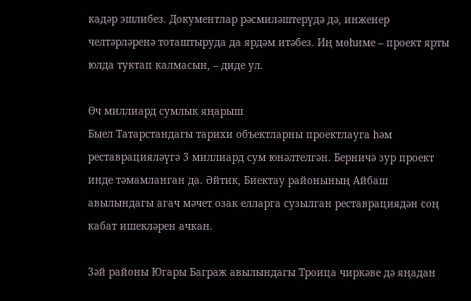кадәр эшлибез. Документлар рәсмиләштерүдә дә, инженер челтәрләренә тоташтыруда да ярдәм итәбез. Иң мөһиме – проект ярты юлда туктап калмасын, – диде ул.

Өч миллиард сумлык яңарыш
Быел Татарстандагы тарихи объектларны проектлауга һәм реставрацияләүгә 3 миллиард сум юнәлтелгән. Берничә зур проект инде тәмамланган да. Әйтик, Биектау районының Айбаш авылындагы агач мәчет озак елларга сузылган реставрациядән соң кабат ишекләрен ачкан.

Зәй районы Югары Баграж авылындагы Троица чиркәве дә яңадан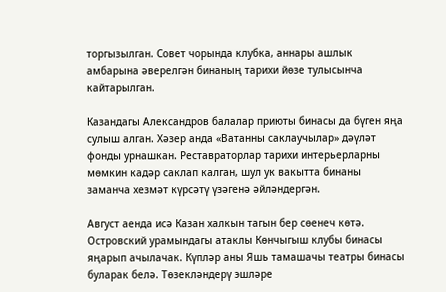торгызылган. Совет чорында клубка, аннары ашлык амбарына әверелгән бинаның тарихи йөзе тулысынча кайтарылган.

Казандагы Александров балалар приюты бинасы да бүген яңа сулыш алган. Хәзер анда «Ватанны саклаучылар» дәүләт фонды урнашкан. Реставраторлар тарихи интерьерларны мөмкин кадәр саклап калган, шул ук вакытта бинаны заманча хезмәт күрсәтү үзәгенә әйләндергән.

Август аенда исә Казан халкын тагын бер сөенеч көтә. Островский урамындагы атаклы Көнчыгыш клубы бинасы яңарып ачылачак. Күпләр аны Яшь тамашачы театры бинасы буларак белә. Төзекләндерү эшләре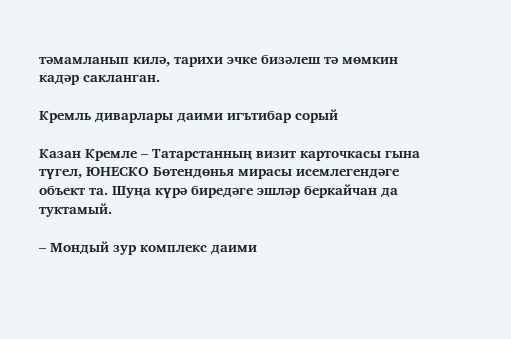тәмамланып килә, тарихи эчке бизәлеш тә мөмкин кадәр сакланган.

Кремль диварлары даими игътибар сорый

Казан Кремле – Татарстанның визит карточкасы гына түгел, ЮНЕСКО Бөтендөнья мирасы исемлегендәге объект та. Шуңа күрә биредәге эшләр беркайчан да туктамый.

– Мондый зур комплекс даими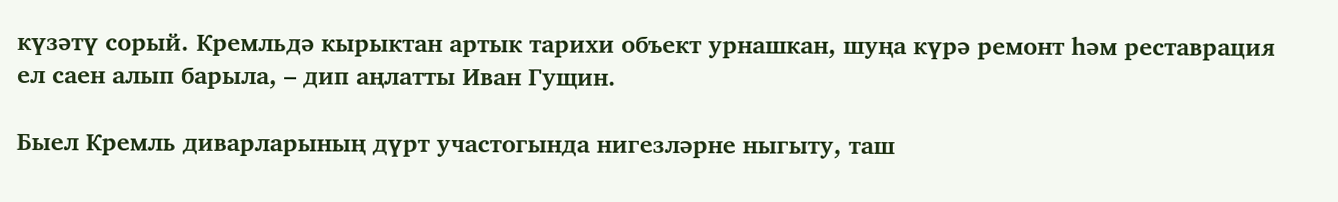күзәтү сорый. Кремльдә кырыктан артык тарихи объект урнашкан, шуңа күрә ремонт һәм реставрация ел саен алып барыла, – дип аңлатты Иван Гущин.

Быел Кремль диварларының дүрт участогында нигезләрне ныгыту, таш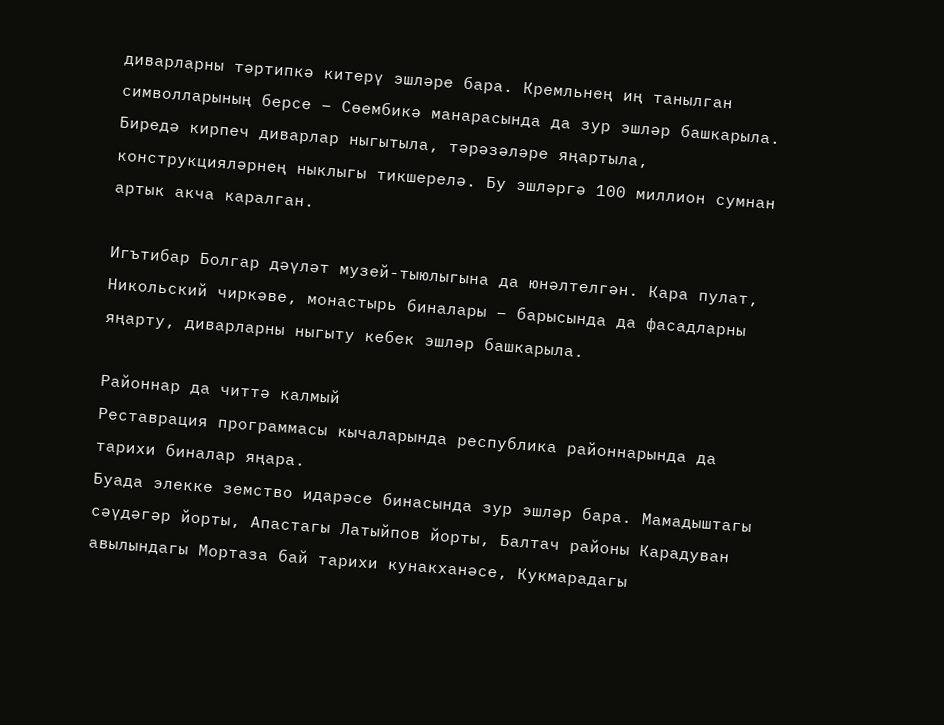диварларны тәртипкә китерү эшләре бара. Кремльнең иң танылган символларының берсе – Сөембикә манарасында да зур эшләр башкарыла. Биредә кирпеч диварлар ныгытыла, тәрәзәләре яңартыла, конструкцияләрнең ныклыгы тикшерелә. Бу эшләргә 100 миллион сумнан артык акча каралган.

Игътибар Болгар дәүләт музей-тыюлыгына да юнәлтелгән. Кара пулат, Никольский чиркәве, монастырь биналары – барысында да фасадларны яңарту, диварларны ныгыту кебек эшләр башкарыла.

Районнар да читтә калмый
Реставрация программасы кычаларында республика районнарында да тарихи биналар яңара.
Буада элекке земство идарәсе бинасында зур эшләр бара. Мамадыштагы сәүдәгәр йорты, Апастагы Латыйпов йорты, Балтач районы Карадуван авылындагы Мортаза бай тарихи кунакханәсе, Кукмарадагы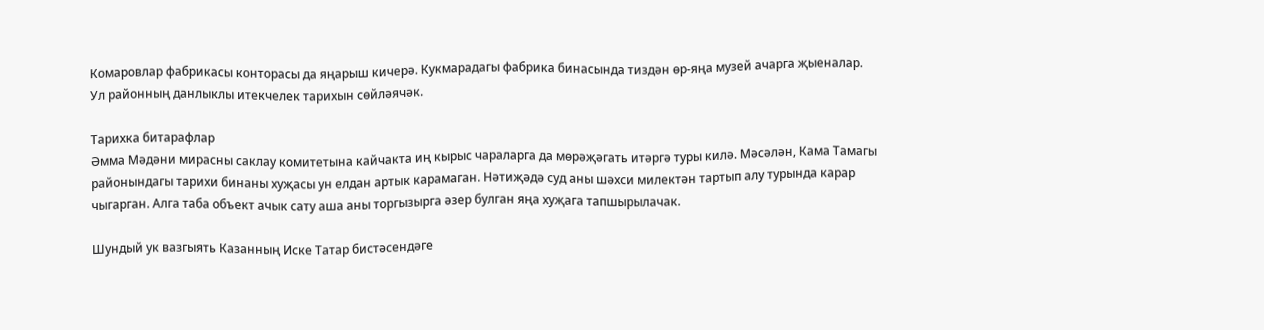Комаровлар фабрикасы конторасы да яңарыш кичерә. Кукмарадагы фабрика бинасында тиздән өр-яңа музей ачарга җыеналар. Ул районның данлыклы итекчелек тарихын сөйләячәк.

Тарихка битарафлар
Әмма Мәдәни мирасны саклау комитетына кайчакта иң кырыс чараларга да мөрәҗәгать итәргә туры килә. Мәсәлән, Кама Тамагы районындагы тарихи бинаны хуҗасы ун елдан артык карамаган. Нәтиҗәдә суд аны шәхси милектән тартып алу турында карар чыгарган. Алга таба объект ачык сату аша аны торгызырга әзер булган яңа хуҗага тапшырылачак.

Шундый ук вазгыять Казанның Иске Татар бистәсендәге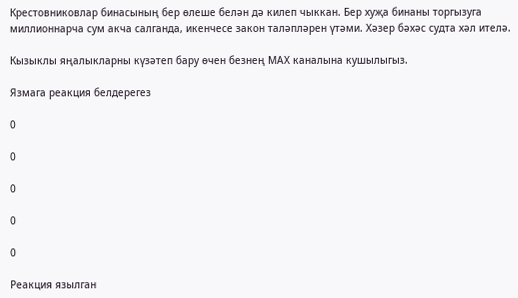Крестовниковлар бинасының бер өлеше белән дә килеп чыккан. Бер хуҗа бинаны торгызуга миллионнарча сум акча салганда, икенчесе закон таләпләрен үтәми. Хәзер бәхәс судта хәл ителә.

Кызыклы яңалыкларны күзәтеп бару өчен безнең МАХ каналына кушылыгыз.

Язмага реакция белдерегез

0

0

0

0

0

Реакция язылган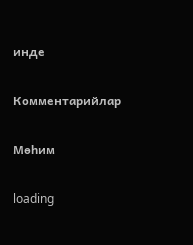инде

Комментарийлар

Мөһим

loading